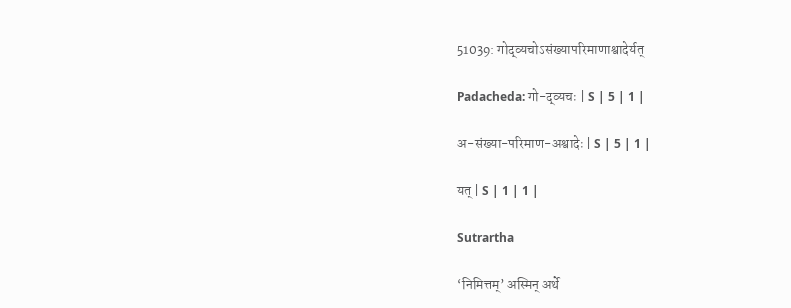51039: गोद्व्यचोऽसंख्यापरिमाणाश्वादेर्यत्

Padacheda: गो-द्व्यचः | S | 5 | 1 |

अ-संख्या-परिमाण-अश्वादेः | S | 5 | 1 |

यत् | S | 1 | 1 |

Sutrartha

‘निमित्तम्’ अस्मिन् अर्थे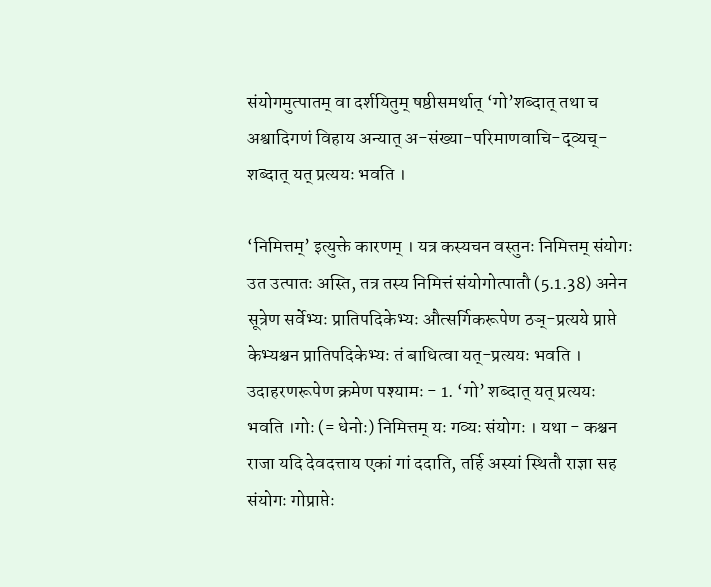संयोगमुत्पातम् वा दर्शयितुम् षष्ठीसमर्थात् ‘गो’शब्दात् तथा च अश्वादिगणं विहाय अन्यात् अ-संख्या-परिमाणवाचि-द्व्यच्-शब्दात् यत् प्रत्ययः भवति ।

‘निमित्तम्’ इत्युक्ते कारणम् । यत्र कस्यचन वस्तुनः निमित्तम् संयोगः उत उत्पातः अस्ति, तत्र तस्य निमित्तं संयोगोत्पातौ (5.1.38) अनेन सूत्रेण सर्वेभ्यः प्रातिपदिकेभ्यः औत्सर्गिकरूपेण ठञ्-प्रत्यये प्राप्ते केभ्यश्चन प्रातिपदिकेभ्यः तं बाधित्वा यत्-प्रत्ययः भवति । उदाहरणरूपेण क्रमेण पश्यामः - 1. ‘गो’ शब्दात् यत् प्रत्ययः भवति ।गोः (= धेनोः) निमित्तम् यः गव्यः संयोगः । यथा - कश्चन राजा यदि देवदत्ताय एकां गां ददाति, तर्हि अस्यां स्थितौ राज्ञा सह संयोगः गोप्राप्तेः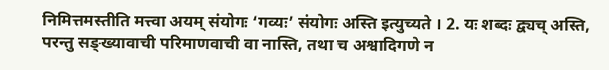निमित्तमस्तीति मत्त्वा अयम् संयोगः ‘गव्यः’ संयोगः अस्ति इत्युच्यते । 2. यः शब्दः द्व्यच् अस्ति, परन्तु सङ्ख्यावाची परिमाणवाची वा नास्ति, तथा च अश्वादिगणे न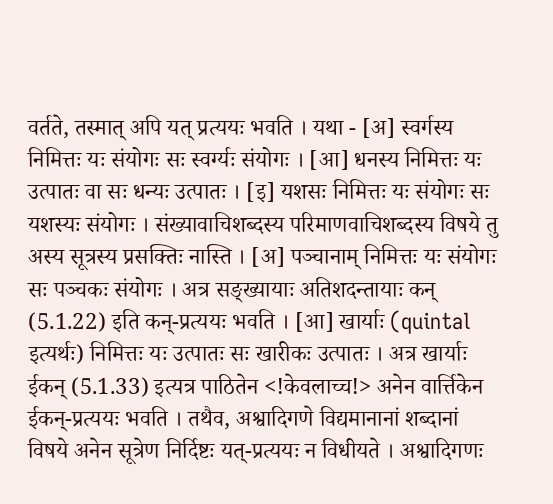वर्तते, तस्मात् अपि यत् प्रत्ययः भवति । यथा - [अ] स्वर्गस्य निमित्तः यः संयोगः सः स्वर्ग्यः संयोगः । [आ] धनस्य निमित्तः यः उत्पातः वा सः धन्यः उत्पातः । [इ] यशसः निमित्तः यः संयोगः सः यशस्यः संयोगः । संख्यावाचिशब्दस्य परिमाणवाचिशब्दस्य विषये तु अस्य सूत्रस्य प्रसक्तिः नास्ति । [अ] पञ्चानाम् निमित्तः यः संयोगः सः पञ्चकः संयोगः । अत्र सङ्ख्यायाः अतिशदन्तायाः कन् (5.1.22) इति कन्-प्रत्ययः भवति । [आ] खार्याः (quintal इत्यर्थः) निमित्तः यः उत्पातः सः खारीकः उत्पातः । अत्र खार्याः ईकन् (5.1.33) इत्यत्र पाठितेन <!केवलाच्च!> अनेन वार्त्तिकेन ईकन्-प्रत्ययः भवति । तथैव, अश्वादिगणे विद्यमानानां शब्दानां विषये अनेन सूत्रेण निर्दिष्टः यत्-प्रत्ययः न विधीयते । अश्वादिगणः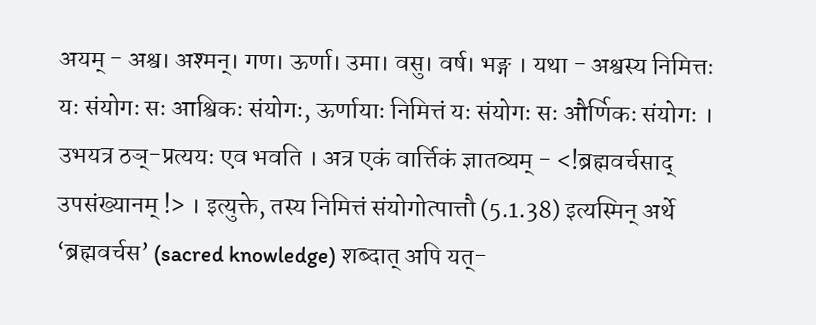अयम् - अश्व। अश्मन्। गण। ऊर्णा। उमा। वसु। वर्ष। भङ्ग । यथा - अश्वस्य निमित्तः यः संयोगः सः आश्विकः संयोगः, ऊर्णायाः निमित्तं यः संयोगः सः और्णिकः संयोगः । उभयत्र ठञ्-प्रत्ययः एव भवति । अत्र एकं वार्त्तिकं ज्ञातव्यम् - <!ब्रह्मवर्चसाद् उपसंख्यानम् !> । इत्युक्ते, तस्य निमित्तं संयोगोत्पात्तौ (5.1.38) इत्यस्मिन् अर्थे ‘ब्रह्मवर्चस’ (sacred knowledge) शब्दात् अपि यत्-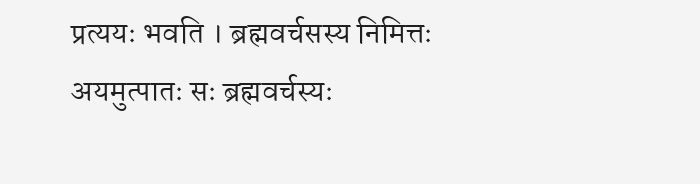प्रत्ययः भवति । ब्रह्मवर्चसस्य निमित्तः अयमुत्पातः सः ब्रह्मवर्चस्यः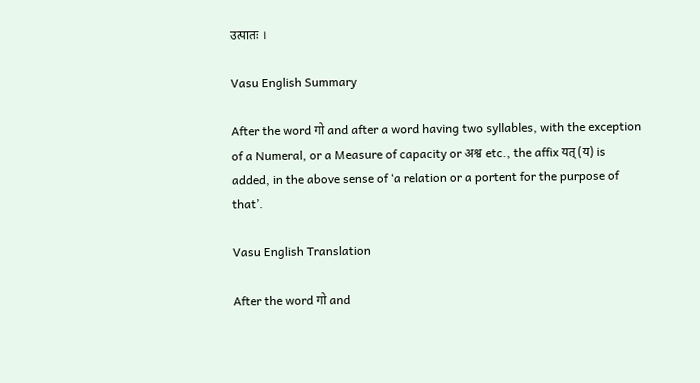उत्पातः ।

Vasu English Summary

After the word गो and after a word having two syllables, with the exception of a Numeral, or a Measure of capacity or अश्व etc., the affix यत् (य) is added, in the above sense of ‘a relation or a portent for the purpose of that’.

Vasu English Translation

After the word गो and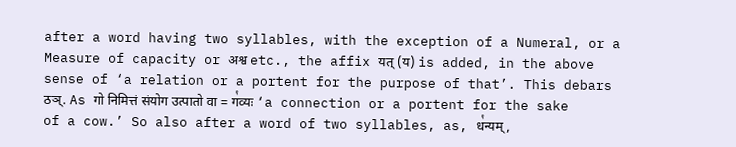after a word having two syllables, with the exception of a Numeral, or a Measure of capacity or अश्व etc., the affix यत् (य) is added, in the above sense of ‘a relation or a portent for the purpose of that’. This debars ठञ्. As गो निमित्तं संयोग उत्पातो वा = ग꣡व्यः ‘a connection or a portent for the sake of a cow.’ So also after a word of two syllables, as, ध꣡न्यम्,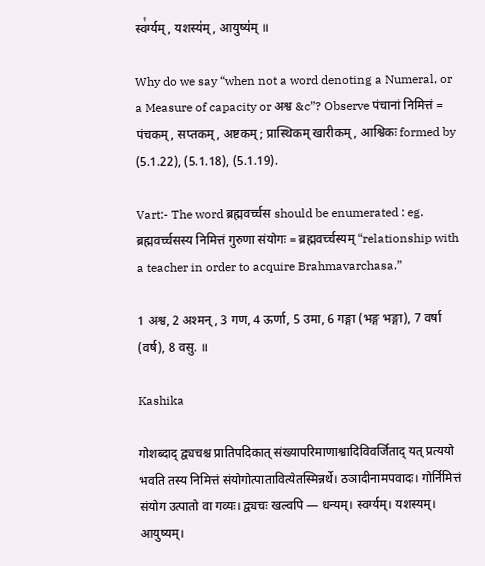स्व꣡र्ग्यम्, यशस्य॑म्, आयुष्य॑म् ॥

Why do we say “when not a word denoting a Numeral, or a Measure of capacity or अश्व &c”? Observe पंचानां निमित्तं = पंचकम्, सप्तकम्, अष्टकम्; प्रास्थिकम् खारीकम्, आश्विकः formed by (5.1.22), (5.1.18), (5.1.19).

Vart:- The word ब्रह्मवर्च्चस should be enumerated : eg. ब्रह्मवर्च्चसस्य निमित्तं गुरुणा संयोगः = ब्रह्मवर्च्चस्यम् “relationship with a teacher in order to acquire Brahmavarchasa.”

1 अश्व, 2 अश्मन्, 3 गण, 4 ऊर्णा, 5 उमा, 6 गङ्गा (भङ्ग भङ्गा), 7 वर्षा (वर्ष), 8 वसु. ॥

Kashika

गोशब्दाद् द्व्यचश्च प्रातिपदिकात् संख्यापरिमाणाश्वादिविवर्जिताद् यत् प्रत्ययो भवति तस्य निमित्तं संयोगोत्पातावित्येतस्मिन्नर्थे। ठञादीनामपवादः। गोर्निमित्तं संयोग उत्पातो वा गव्यः। द्व्यचः खल्वपि — धन्यम्। स्वर्ग्यम्। यशस्यम्। आयुष्यम्।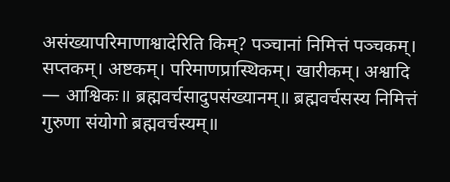असंख्यापरिमाणाश्वादेरिति किम्? पञ्चानां निमित्तं पञ्चकम्। सप्तकम्। अष्टकम्। परिमाणप्रास्थिकम्। खारीकम्। अश्वादि — आश्विकः॥ ब्रह्मवर्चसादुपसंख्यानम्॥ ब्रह्मवर्चसस्य निमित्तं गुरुणा संयोगो ब्रह्मवर्चस्यम्॥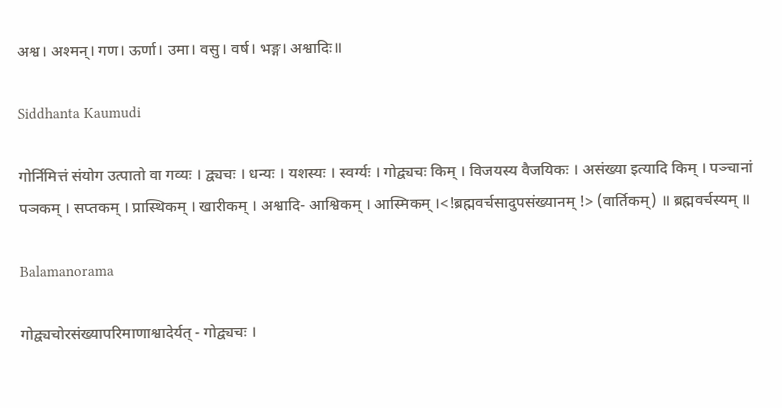अश्व। अश्मन्। गण। ऊर्णा। उमा। वसु। वर्ष। भङ्ग। अश्वादिः॥

Siddhanta Kaumudi

गोर्निमित्तं संयोग उत्पातो वा गव्यः । द्व्यचः । धन्यः । यशस्यः । स्वर्ग्यः । गोद्व्यचः किम् । विजयस्य वैजयिकः । असंख्या इत्यादि किम् । पञ्चानां पञकम् । सप्तकम् । प्रास्थिकम् । खारीकम् । अश्वादि- आश्विकम् । आस्मिकम् ।<!ब्रह्मवर्चसादुपसंख्यानम् !> (वार्तिकम्) ॥ ब्रह्मवर्चस्यम् ॥

Balamanorama

गोद्व्यचोरसंख्यापरिमाणाश्वादेर्यत् - गोद्व्यचः ।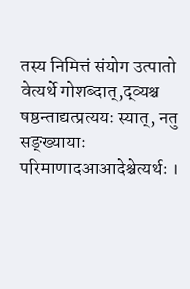तस्य निमित्तं संयोग उत्पातो वेत्यर्थे गोशब्दात्,द्व्यश्च षष्ठन्ताद्यत्प्रत्ययः स्यात्, नतु सङ्ख्यायाः परिमाणादआआदेश्चेत्यर्थः ।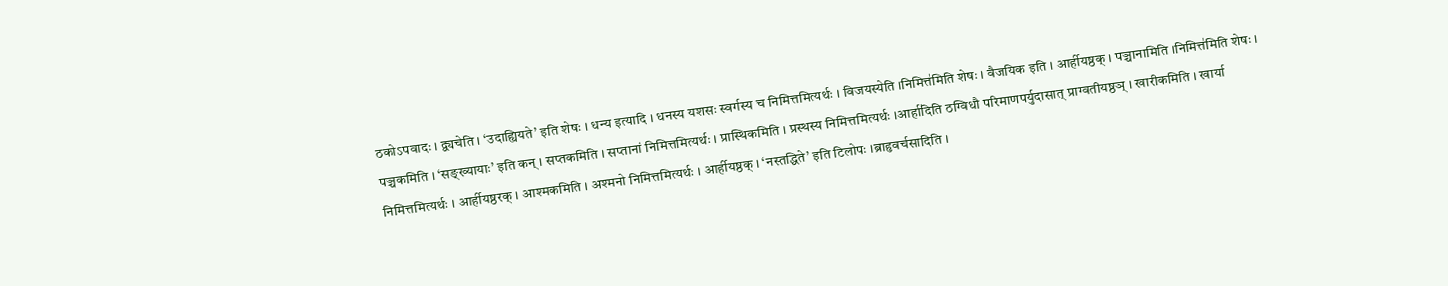ठकोऽपवादः । द्व्यचेति । ‘उदाह्यियते’ इति शेषः । धन्य इत्यादि । धनस्य यशसः स्वर्गस्य च निमित्तमित्यर्थः । विजयस्येति ।निमित्त॑मिति शेषः । वैजयिक इति । आर्हीयष्ठक् । पञ्चानामिति ।निमित्त॑मिति शेषः । पञ्चकमिति । ‘सङ्ख्यायाः’ इति कन् । सप्तकमिति । सप्तानां निमित्तमित्यर्थः । प्रास्थिकमिति । प्रस्थस्य निमित्तमित्यर्थः ।आर्हा॑दिति ठग्विधौ परिमाणपर्युदासात् प्राग्वतीयष्ठञ् । खारीकमिति । खार्या निमित्तमित्यर्थः । आर्हीयष्ठरक् । आश्मकमिति । अश्मनो निमित्तमित्यर्थः । आर्हीयष्ठक् । ‘नस्तद्धिते’ इति टिलोपः ।ब्राहृवर्चसादिति ।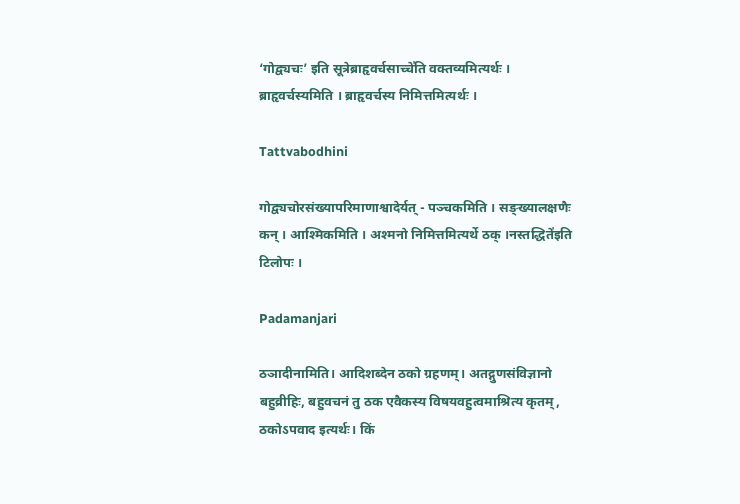‘गोद्व्यचः’ इति सूत्रेब्राहृवर्चसाच्चे॑ति वक्तव्यमित्यर्थः । ब्राहृवर्चस्यमिति । ब्राहृवर्चस्य निमित्तमित्यर्थः ।

Tattvabodhini

गोद्व्यचोरसंख्यापरिमाणाश्वादेर्यत् - पञ्चकमिति । सङ्ख्यालक्षणैः कन् । आश्मिकमिति । अश्मनो निमित्तमित्यर्थे ठक् ।नस्तद्धिते॑इति टिलोपः ।

Padamanjari

ठञादीनामिति। आदिशब्देन ठको ग्रहणम्। अतद्गुणसंविज्ञानो बहुव्रीहिः, बहुवचनं तु ठक एवैकस्य विषयवहुत्वमाश्रित्य कृतम्, ठकोऽपवाद इत्यर्थः। किं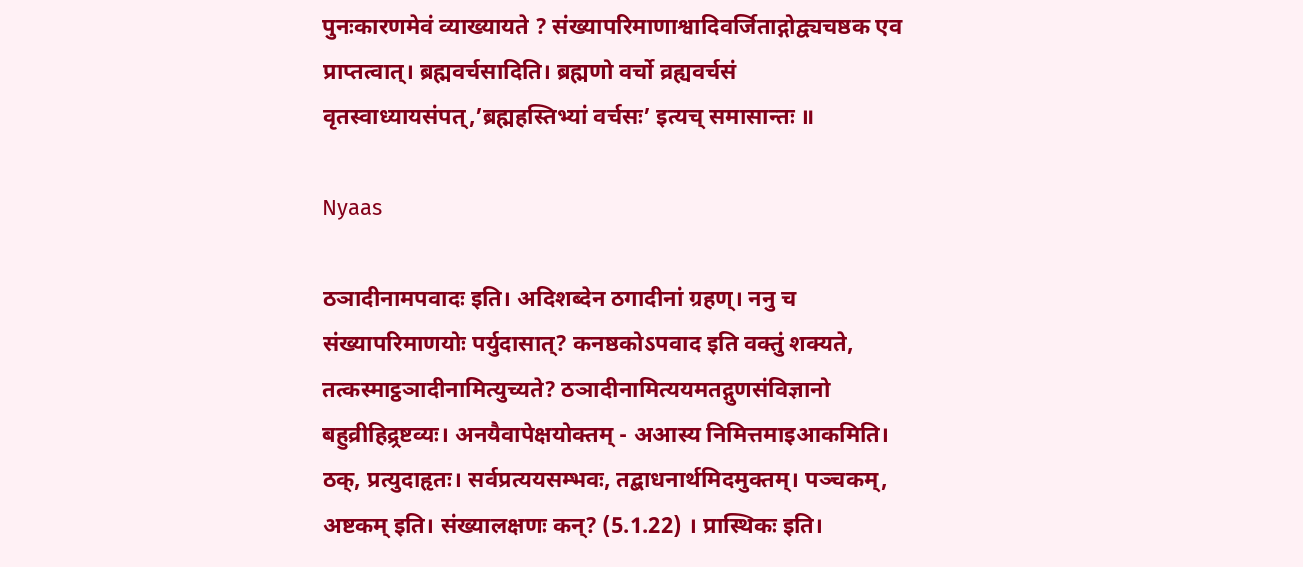पुनःकारणमेवं व्याख्यायते ? संख्यापरिमाणाश्वादिवर्जिताद्गोद्व्यचष्ठक एव प्राप्तत्वात्। ब्रह्मवर्चसादिति। ब्रह्मणो वर्चो व्रह्यवर्चसं वृतस्वाध्यायसंपत्,’ब्रह्महस्तिभ्यां वर्चसः’ इत्यच् समासान्तः ॥

Nyaas

ठञादीनामपवादः इति। अदिशब्देन ठगादीनां ग्रहण्। ननु च संख्यापरिमाणयोः पर्युदासात्? कनष्ठकोऽपवाद इति वक्तुं शक्यते, तत्कस्माट्ठञादीनामित्युच्यते? ठञादीनामित्ययमतद्गुणसंविज्ञानो बहुव्रीहिद्र्रष्टव्यः। अनयैवापेक्षयोक्तम् - अआस्य निमित्तमाइआकमिति। ठक्, प्रत्युदाहृतः। सर्वप्रत्ययसम्भवः, तद्बाधनार्थमिदमुक्तम्। पञ्चकम्, अष्टकम् इति। संख्यालक्षणः कन्? (5.1.22) । प्रास्थिकः इति।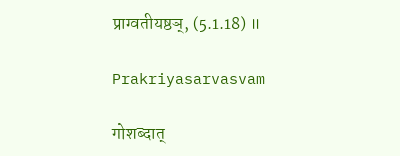प्राग्वतीयष्ठञ्, (5.1.18) ॥

Prakriyasarvasvam

गोशब्दात्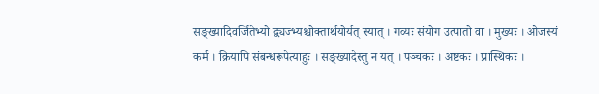सङ्ख्यादिवर्जितेभ्यो द्व्यज्भ्यश्चोक्तार्थयोर्यत् स्यात् । गव्यः संयोग उत्पातो वा । मुख्यः । ओजस्यं कर्म । क्रियापि संबन्धरूपेत्याहुः । सङ्ख्यादेस्तु न यत् । पञ्चकः । अष्टकः । प्रास्थिकः ।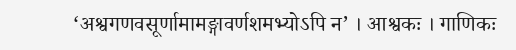‘अश्वगणवसूर्णामामङ्गावर्णशमभ्योऽपि न’ । आश्वकः । गाणिकः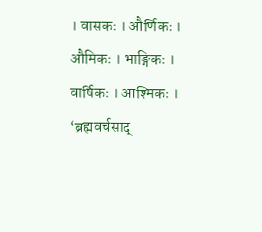। वासकः । और्णिकः । औमिकः । भाङ्गिकः । वार्षिकः । आश्मिकः । ‘ब्रह्मवर्चसाद्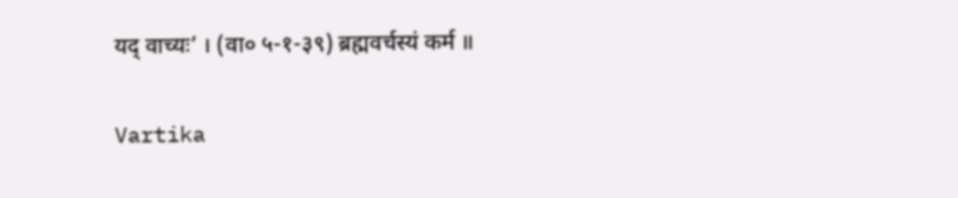यद् वाच्यः’ । (वा० ५-१-३९) ब्रह्मवर्चस्यं कर्म ॥

Vartika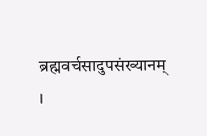ब्रह्मवर्चसादुपसंख्यानम् ।